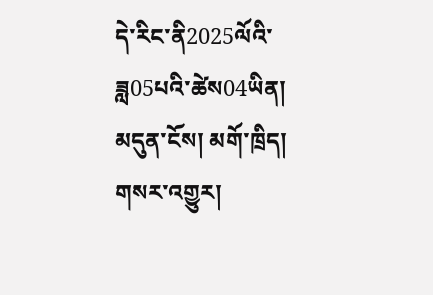དེ་རིང་ནི2025ལོའི་ཟླ05པའི་ཚེས04ཡིན།
མདུན་ངོས། མགོ་ཁྲིད། གསར་འགྱུར།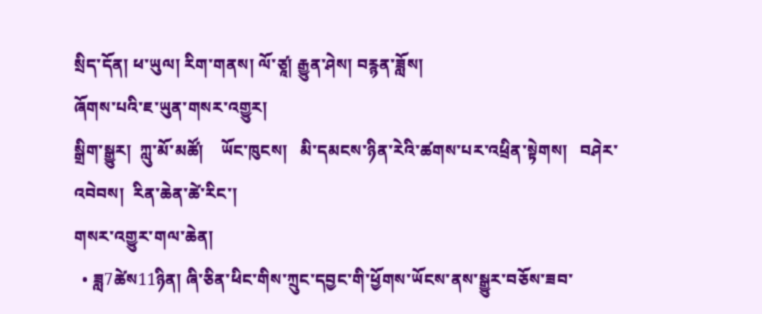སྲིད་དོན། ཕ་ཡུལ། རིག་གནས། ལོ་ཙཱ། རྒྱུན་ཤེས། བརྙན་ཟློས།
ཞོགས་པའི་ཇ་ཡུན་གསར་འགྱུར།
སྒྲིག་སྒྱུར།  ཀླུ་མོ་མཚོ།    ཡོང་ཁུངས།   མི་དམངས་ཉིན་རེའི་ཚགས་པར་འཕྲིན་སྟེགས།   བཤེར་འབེབས།  རིན་ཆེན་ཚེ་རིང་།
གསར་འགྱུར་གལ་ཆེན།
  • ཟླ7ཚེས11ཉིན། ཞི་ཅིན་ཕིང་གིས་ཀྲུང་དབྱང་གི་ཕྱོགས་ཡོངས་ནས་སྒྱུར་བཅོས་ཟབ་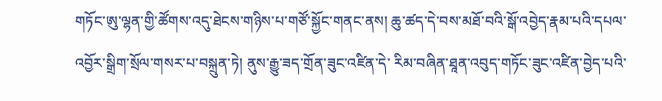གཏོང་ཨུ་ལྷན་གྱི་ཚོགས་འདུ་ཐེངས་གཉིས་པ་གཙོ་སྐྱོང་གནང་ནས། ཆུ་ཚད་དེ་བས་མཐོ་བའི་སྒོ་འབྱེད་རྣམ་པའི་དཔལ་འབྱོར་སྒྲིག་སྲོལ་གསར་པ་བསྐྲུན་ཏེ། ནུས་རྒྱུ་ཟད་གྲོན་ཟུང་འཛིན་དེ་ རིམ་བཞིན་ཐཱན་འབུད་གཏོང་ཟུང་འཛིན་བྱེད་པའི་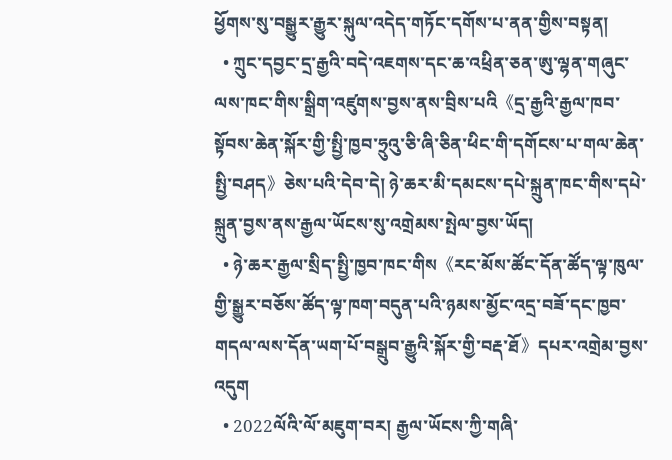ཕྱོགས་སུ་བསྒྱུར་རྒྱུར་སྐུལ་འདེད་གཏོང་དགོས་པ་ནན་གྱིས་བསྟན།
  • ཀྲུང་དབྱང་དྲ་རྒྱའི་བདེ་འཇགས་དང་ཆ་འཕྲིན་ཅན་ཨུ་ལྷན་གཞུང་ལས་ཁང་གིས་སྒྲིག་འཛུགས་བྱས་ནས་བྲིས་པའི《དྲ་རྒྱའི་རྒྱལ་ཁབ་སྟོབས་ཆེན་སྐོར་གྱི་སྤྱི་ཁྱབ་ཧྲུའུ་ཅི་ཞི་ཅིན་ཕིང་གི་དགོངས་པ་གལ་ཆེན་སྤྱི་བཤད》ཅེས་པའི་དེབ་དེ། ཉེ་ཆར་མི་དམངས་དཔེ་སྐྲུན་ཁང་གིས་དཔེ་སྐྲུན་བྱས་ནས་རྒྱལ་ཡོངས་སུ་འགྲེམས་སྤེལ་བྱས་ཡོད།
  • ཉེ་ཆར་རྒྱལ་སྲིད་སྤྱི་ཁྱབ་ཁང་གིས《རང་མོས་ཚོང་དོན་ཚོད་ལྟ་ཁུལ་གྱི་སྒྱུར་བཅོས་ཚོད་ལྟ་ཁག་བདུན་པའི་ཉམས་མྱོང་འདྲ་བཟོ་དང་ཁྱབ་གདལ་ལས་དོན་ཡག་པོ་བསྒྲུབ་རྒྱུའི་སྐོར་གྱི་བརྡ་ཐོ》དཔར་འགྲེམ་བྱས་འདུག
  • 2022ལོའི་ལོ་མཇུག་བར། རྒྱལ་ཡོངས་ཀྱི་གཞི་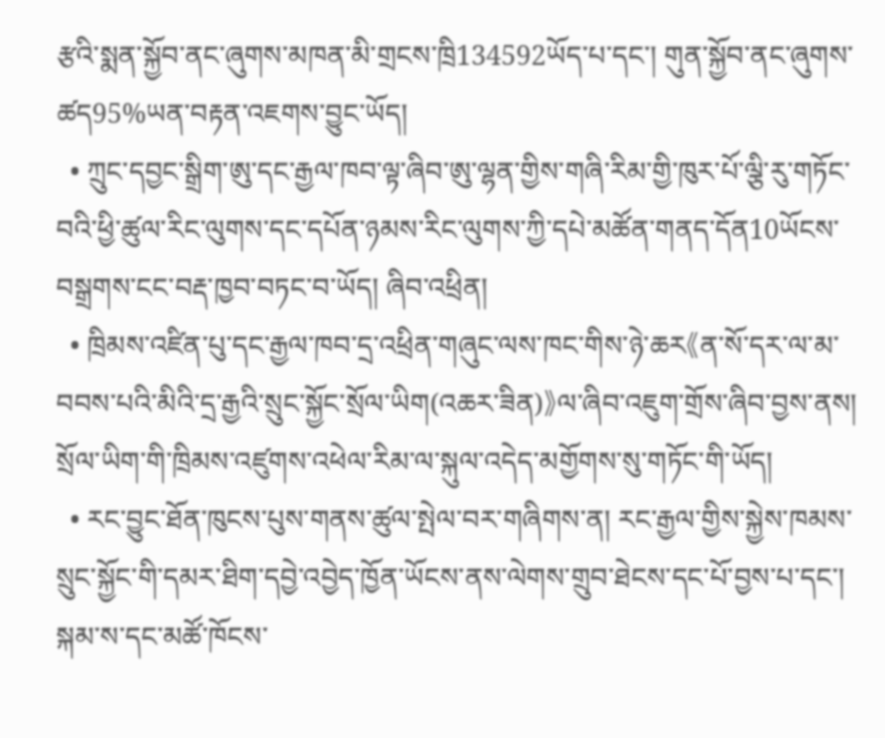རྩའི་སྨན་སྐྱོབ་ནང་ཞུགས་མཁན་མི་གྲངས་ཁྲི134592ཡོད་པ་དང་། གུན་སྐྱོབ་ནང་ཞུགས་ཚད95%ཡན་བརྟན་འཇགས་བྱུང་ཡོད།
  • ཀྲུང་དབྱང་སྒྲིག་ཨུ་དང་རྒྱལ་ཁབ་ལྟ་ཞིབ་ཨུ་ལྷན་གྱིས་གཞི་རིམ་གྱི་ཁུར་པོ་ལྕི་རུ་གཏོང་བའི་ཕྱི་ཚུལ་རིང་ལུགས་དང་དཔོན་ཉམས་རིང་ལུགས་ཀྱི་དཔེ་མཚོན་གནད་དོན10ཡོངས་བསྒྲགས་ངང་བརྡ་ཁྱབ་བཏང་བ་ཡོད། ཞིབ་འཕྲིན།
  • ཁྲིམས་འཛིན་པུ་དང་རྒྱལ་ཁབ་དྲ་འཕྲིན་གཞུང་ལས་ཁང་གིས་ཉེ་ཆར《ན་སོ་དར་ལ་མ་བབས་པའི་མིའི་དྲ་རྒྱའི་སྲུང་སྐྱོང་སྲོལ་ཡིག(འཆར་ཟིན)》ལ་ཞིབ་འཇུག་གྲོས་ཞིབ་བྱས་ནས། སྲོལ་ཡིག་གི་ཁྲིམས་འཛུགས་འཕེལ་རིམ་ལ་སྐུལ་འདེད་མགྱོགས་སུ་གཏོང་གི་ཡོད།
  • རང་བྱུང་ཐོན་ཁུངས་པུས་གནས་ཚུལ་སྤེལ་བར་གཞིགས་ན། རང་རྒྱལ་གྱིས་སྐྱེས་ཁམས་སྲུང་སྐྱོང་གི་དམར་ཐིག་དབྱེ་འབྱེད་ཁྱོན་ཡོངས་ནས་ལེགས་གྲུབ་ཐེངས་དང་པོ་བྱས་པ་དང་། སྐམ་ས་དང་མཚོ་ཁོངས་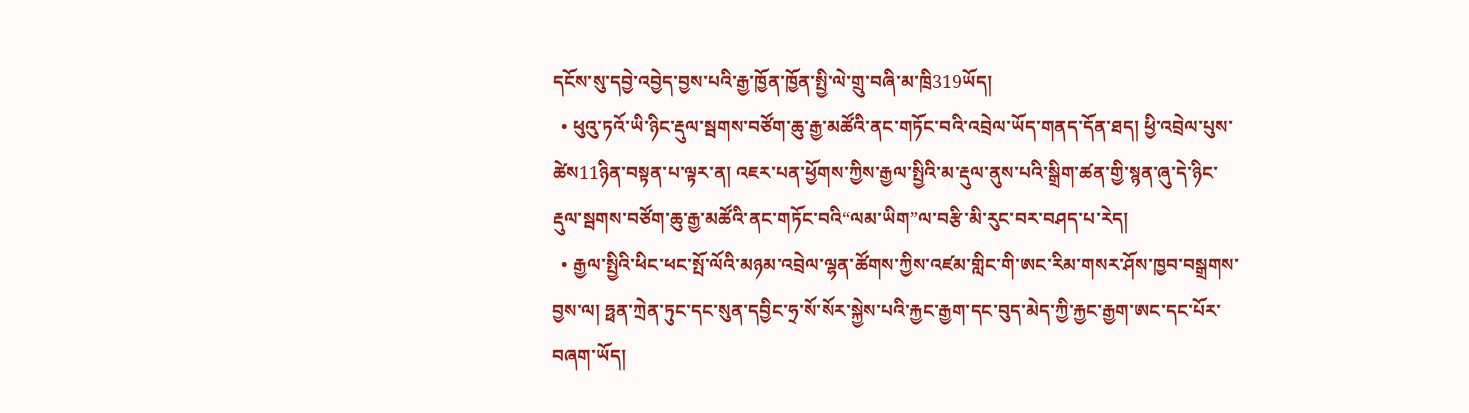དངོས་སུ་དབྱེ་འབྱེད་བྱས་པའི་རྒྱ་ཁྱོན་ཁྱོན་སྤྱི་ལེ་གྲུ་བཞི་མ་ཁྲི319ཡོད།
  • ཕུའུ་ཏའོ་ཡི་ཉིང་རྡུལ་སྦགས་བཙོག་ཆུ་རྒྱ་མཚོའི་ནང་གཏོང་བའི་འབྲེལ་ཡོད་གནད་དོན་ཐད། ཕྱི་འབྲེལ་པུས་ཚེས11ཉིན་བསྟན་པ་ལྟར་ན། འཇར་པན་ཕྱོགས་ཀྱིས་རྒྱལ་སྤྱིའི་མ་རྡུལ་ནུས་པའི་སྒྲིག་ཚན་གྱི་སྙན་ཞུ་དེ་ཉིང་རྡུལ་སྦགས་བཙོག་ཆུ་རྒྱ་མཚོའི་ནང་གཏོང་བའི“ལམ་ཡིག”ལ་བརྩི་མི་རུང་བར་བཤད་པ་རེད།
  • རྒྱལ་སྤྱིའི་ཕིང་ཕང་སྤོ་ལོའི་མཉམ་འབྲེལ་ལྷན་ཚོགས་ཀྱིས་འཛམ་གླིང་གི་ཨང་རིམ་གསར་ཤོས་ཁྱབ་བསྒྲགས་བྱས་ལ། ཧྥན་ཀྲེན་ཏུང་དང་སུན་དབྱིང་ཧྲ་སོ་སོར་སྐྱེས་པའི་རྐྱང་རྒྱག་དང་བུད་མེད་ཀྱི་རྐྱང་རྒྱག་ཨང་དང་པོར་བཞག་ཡོད།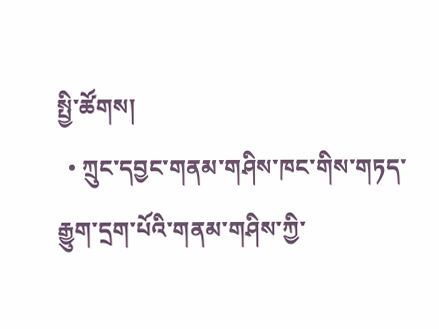སྤྱི་ཚོགས།
  • ཀྲུང་དབྱང་གནམ་གཤིས་ཁང་གིས་གཏད་རྒྱུག་དྲག་པོའི་གནམ་གཤིས་ཀྱི་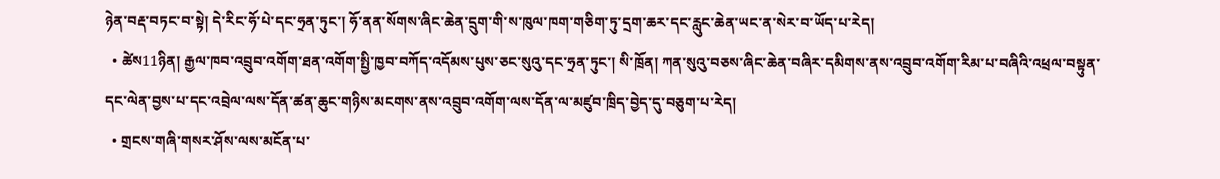ཉེན་བརྡ་བཏང་བ་སྟེ། དེ་རིང་ཧོ་པེ་དང་ཧྲན་ཏུང་། ཧོ་ནན་སོགས་ཞིང་ཆེན་དྲུག་གི་ས་ཁུལ་ཁག་གཅིག་ཏུ་དྲག་ཆར་དང་རླུང་ཆེན་ཡང་ན་སེར་བ་ཡོད་པ་རེད།
  • ཚེས11ཉིན། རྒྱལ་ཁབ་འབྲུབ་འགོག་ཐན་འགོག་སྤྱི་ཁྱབ་བཀོད་འདོམས་པུས་ཅང་སུའུ་དང་ཧྲན་ཏུང་། སི་ཁྲོན། ཀན་སུའུ་བཅས་ཞིང་ཆེན་བཞིར་དམིགས་ནས་འབྲུབ་འགོག་རིམ་པ་བཞིའི་འཕྲལ་བསྟུན་དང་ལེན་བྱས་པ་དང་འབྲེལ་ལས་དོན་ཚན་ཆུང་གཉིས་མངགས་ནས་འབྲུབ་འགོག་ལས་དོན་ལ་མཛུབ་ཁྲིད་བྱེད་དུ་བཅུག་པ་རེད།
  • གྲངས་གཞི་གསར་ཤོས་ལས་མངོན་པ་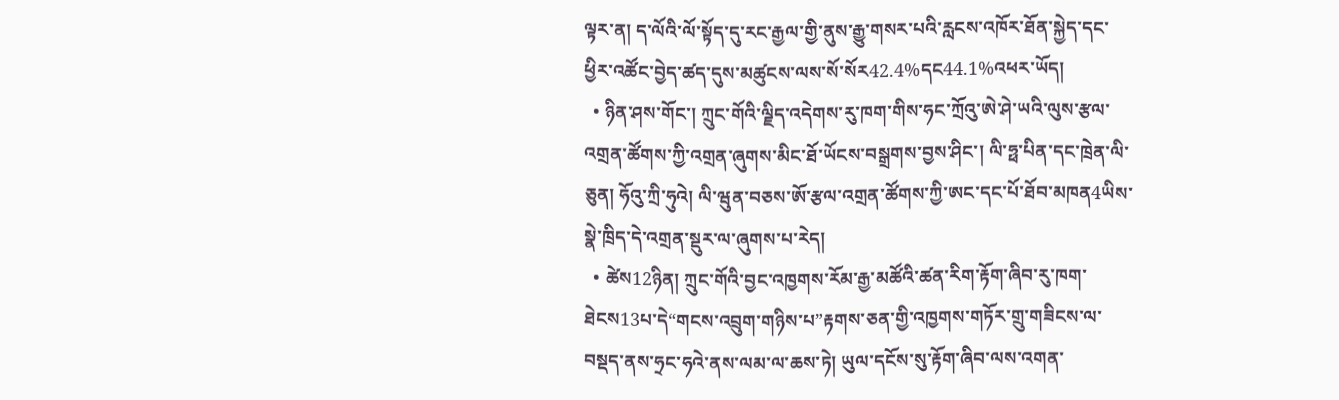ལྟར་ན། ད་ལོའི་ལོ་སྟོད་དུ་རང་རྒྱལ་གྱི་ནུས་རྒྱུ་གསར་པའི་རླངས་འཁོར་ཐོན་སྐྱེད་དང་ཕྱིར་འཚོང་བྱེད་ཚད་དུས་མཚུངས་ལས་སོ་སོར42.4%དང44.1%འཕར་ཡོད།
  • ཉིན་ཤས་གོང་། ཀྲུང་གོའི་ལྗིད་འདེགས་རུ་ཁག་གིས་ཧང་ཀྲོའུ་ཨེ་ཤེ་ཡའི་ལུས་རྩལ་འགྲན་ཚོགས་ཀྱི་འགྲན་ཞུགས་མིང་ཐོ་ཡོངས་བསྒྲགས་བྱས་ཤིང་། ལི་ཧྥ་པིན་དང་ཁྲེན་ལི་ཅུན། ཧོའུ་ཀྲི་ཧུའེ། ལི་ཝུན་བཅས་ཨོ་རྩལ་འགྲན་ཚོགས་ཀྱི་ཨང་དང་པོ་ཐོབ་མཁན4ཡིས་སྣེ་ཁྲིད་དེ་འགྲན་སྡུར་ལ་ཞུགས་པ་རེད།
  • ཚེས12ཉིན། ཀྲུང་གོའི་བྱང་འཁྱགས་རོམ་རྒྱ་མཚོའི་ཚན་རིག་རྟོག་ཞིབ་རུ་ཁག་ཐེངས13པ་དེ“གངས་འབྲུག་གཉིས་པ”རྟགས་ཅན་གྱི་འཁྱགས་གཏོར་གྲུ་གཟིངས་ལ་བསྡད་ནས་ཧྲང་ཧའེ་ནས་ལམ་ལ་ཆས་ཏེ། ཡུལ་དངོས་སུ་རྟོག་ཞིབ་ལས་འགན་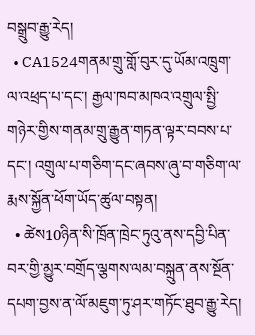བསྒྲུབ་རྒྱུ་རེད།
  • CA1524གནམ་གྲུ་གློ་བུར་དུ་ཡོམ་འཁྲུག་ལ་འཕྲད་པ་དང་། རྒྱལ་ཁབ་མཁའ་འགྲུལ་སྤྱི་གཉེར་གྱིས་གནམ་གྲུ་རྒྱུན་གཏན་ལྟར་བབས་པ་དང་། འགྲུལ་པ་གཅིག་དང་ཞབས་ཞུ་བ་གཅིག་ལ་རྨས་སྐྱོན་ཕོག་ཡོད་ཚུལ་བསྟན།
  • ཚེས10ཉིན་སི་ཁྲོན་ཁྲེང་ཏུའུ་ནས་དབྱི་པིན་བར་གྱི་མྱུར་བགྲོད་ལྕགས་ལམ་བསྐྲུན་ནས་སྔོན་དཔག་བྱས་ན་ལོ་མཇུག་ཏུ་ཤར་གཏོང་ཐུབ་རྒྱུ་རེད།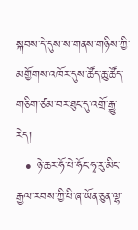སྐབས་དེ་དུས་ས་གནས་གཉིས་ཀྱི་མགྱོགས་འཁོར་དུས་ཚོད་ཆུ་ཚོད་གཅིག་ཙམ་བར་ཐུང་དུ་འགྲོ་རྒྱུ་རེད།
  • ཉེ་ཆར་ཧོ་པེ་ཧོང་ཧྭ་རུ་མིང་རྒྱལ་རབས་ཀྱི་པི་ཞ་ཡོན་ཅུན་ལྷ་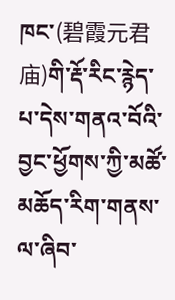ཁང་(碧霞元君庙)གི་རྡོ་རིང་རྙེད་པ་དེས་གནའ་བོའི་བྱང་ཕྱོགས་ཀྱི་མཚོ་མཆོད་རིག་གནས་ལ་ཞིབ་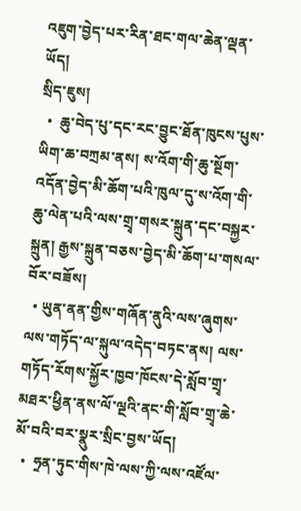འཇུག་བྱེད་པར་རིན་ཐང་གལ་ཆེན་ལྡན་ཡོད།
སྲིད་ཇུས།
  •  ཆུ་བེད་པུ་དང་རང་བྱུང་ཐོན་ཁུངས་པུས་ཡིག་ཆ་བཀྲམ་ནས། ས་འོག་གི་ཆུ་སྔོག་འདོན་བྱེད་མི་ཆོག་པའི་ཁུལ་དུ་ས་འོག་གི་ཆུ་ལེན་པའི་ལས་གྲྭ་གསར་སྐྲུན་དང་བསྐྱར་སྐྲུན། རྒྱས་སྐྲུན་བཅས་བྱེད་མི་ཆོག་པ་གསལ་བོར་བཟོས།
  • ཡུན་ནན་གྱིས་གཞོན་ནུའི་ལས་ཞུགས་ལས་གཏོད་ལ་སྐུལ་འདེད་བཏང་ནས། ལས་གཏོད་རོགས་སྐྱོར་ཁྱབ་ཁོངས་དེ་སློབ་གྲྭ་མཐར་ཕྱིན་ནས་ལོ་ལྔའི་ནང་གི་སློབ་གྲྭ་ཆེ་མོ་བའི་བར་སྣུར་སྲིང་བྱས་ཡོད།
  •  ཧྲན་ཏུང་གིས་ཁེ་ལས་ཀྱི་ལས་འཛོལ་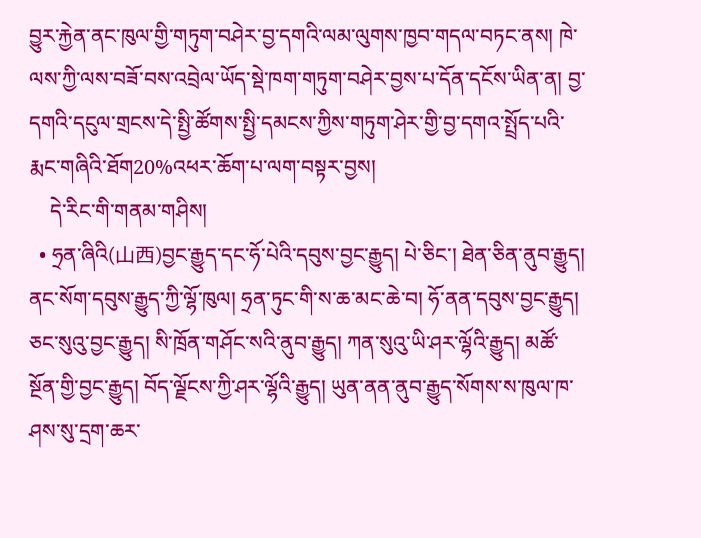བྱུར་རྐྱེན་ནང་ཁུལ་གྱི་གཏུག་བཤེར་བྱ་དགའི་ལམ་ལུགས་ཁྱབ་གདལ་བཏང་ནས། ཁེ་ལས་ཀྱི་ལས་བཟོ་བས་འབྲེལ་ཡོད་སྡེ་ཁག་གཏུག་བཤེར་བྱས་པ་དོན་དངོས་ཡིན་ན། བྱ་དགའི་དངུལ་གྲངས་དེ་སྤྱི་ཚོགས་སྤྱི་དམངས་ཀྱིས་གཏུག་ཤེར་གྱི་བྱ་དགའ་སྤྲོད་པའི་རྨང་གཞིའི་ཐོག20%འཕར་ཆོག་པ་ལག་བསྟར་བྱས།
    དེ་རིང་གི་གནམ་གཤིས།
  • ཧྲན་ཞིའི(山西)བྱང་རྒྱུད་དང་ཧོ་པེའི་དབུས་བྱང་རྒྱུད། པེ་ཅིང་། ཐེན་ཅིན་ནུབ་རྒྱུད། ནང་སོག་དབུས་རྒྱུད་ཀྱི་ལྷོ་ཁུལ། ཧྲན་ཏུང་གི་ས་ཆ་མང་ཆེ་བ། ཧོ་ནན་དབུས་བྱང་རྒྱུད། ཅང་སུའུ་བྱང་རྒྱུད། སི་ཁྲོན་གཤོང་སའི་ནུབ་རྒྱུད། ཀན་སུའུ་ཡི་ཤར་ལྷོའི་རྒྱུད། མཚོ་སྔོན་གྱི་བྱང་རྒྱུད། བོད་ལྗོངས་ཀྱི་ཤར་ལྷོའི་རྒྱུད། ཡུན་ནན་ནུབ་རྒྱུད་སོགས་ས་ཁུལ་ཁ་ཤས་སུ་དྲག་ཆར་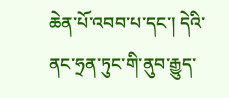ཆེན་པོ་འབབ་པ་དང་། དེའི་ནང་ཧྲན་ཏུང་གི་ནུབ་རྒྱུད་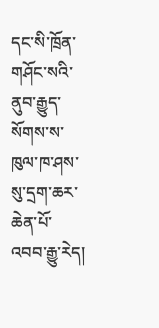དང་སི་ཁྲོན་གཤོང་སའི་ནུབ་རྒྱུད་སོགས་ས་ཁུལ་ཁ་ཤས་སུ་དྲག་ཆར་ཆེན་པོ་འབབ་རྒྱུ་རེད།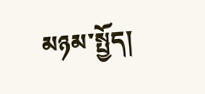མཉམ་སྤྱོད།